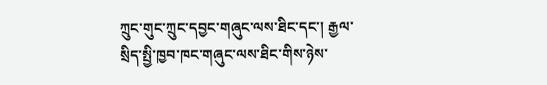ཀྲུང་གུང་ཀྲུང་དབྱང་གཞུང་ལས་ཐིང་དང་། རྒྱལ་སྲིད་སྤྱི་ཁྱབ་ཁང་གཞུང་ལས་ཐིང་གིས་ཉེས་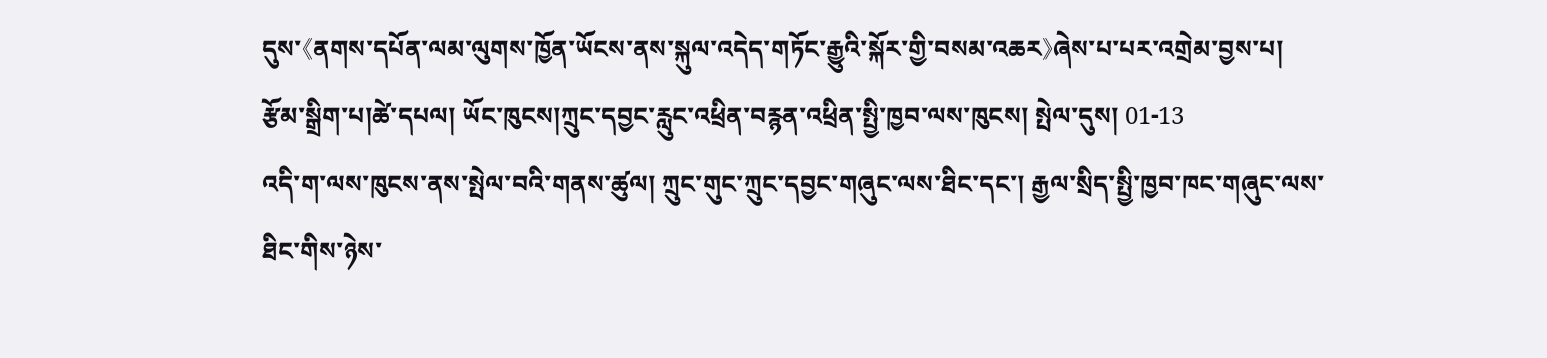དུས་《ནགས་དཔོན་ལམ་ལུགས་ཁྱོན་ཡོངས་ནས་སྐུལ་འདེད་གཏོང་རྒྱུའི་སྐོར་གྱི་བསམ་འཆར》ཞེས་པ་པར་འགྲེམ་བྱས་པ།
རྩོམ་སྒྲིག་པ།ཚེ་དཔལ། ཡོང་ཁུངས།ཀྲུང་དབྱང་རླུང་འཕྲིན་བརྙན་འཕྲིན་སྤྱི་ཁྱབ་ལས་ཁུངས། སྤེལ་དུས། 01-13
འདི་ག་ལས་ཁུངས་ནས་སྤེལ་བའི་གནས་ཚུལ། ཀྲུང་གུང་ཀྲུང་དབྱང་གཞུང་ལས་ཐིང་དང་། རྒྱལ་སྲིད་སྤྱི་ཁྱབ་ཁང་གཞུང་ལས་ཐིང་གིས་ཉེས་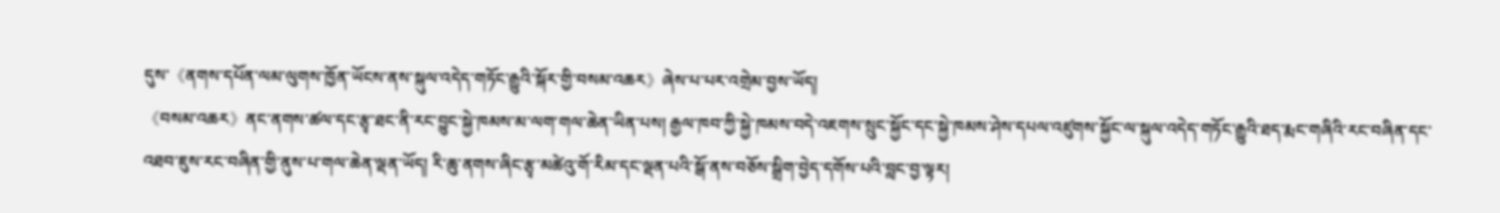དུས་《ནགས་དཔོན་ལམ་ལུགས་ཁྱོན་ཡོངས་ནས་སྐུལ་འདེད་གཏོང་རྒྱུའི་སྐོར་གྱི་བསམ་འཆར》ཞེས་པ་པར་འགྲེམ་བྱས་ཡོད།
《བསམ་འཆར》ནང་ནགས་ཚལ་དང་རྩྭ་ཐང་ནི་རང་བྱུང་སྐྱེ་ཁམས་མ་ལག་གལ་ཆེན་ཡིན་པས། རྒྱལ་ཁབ་ཀྱི་སྐྱེ་ཁམས་བདེ་འཇགས་སྲུང་སྐྱོང་དང་སྐྱེ་ཁམས་ཤེས་དཔལ་འཛུགས་སྐྱོང་ལ་སྐུལ་འདེད་གཏོང་རྒྱུའི་ཐད་རྨང་གཞིའི་རང་བཞིན་དང་འཐབ་ཇུས་རང་བཞིན་གྱི་ནུས་པ་གལ་ཆེན་ལྡན་ཡོད། རི་ཆུ་ནགས་ཞིང་རྩྭ་མཚེའུ་གོ་རིམ་དང་ལྡན་པའི་སྒོ་ནས་བཅོས་སྒྲིག་བྱེད་དགོས་པའི་བླང་བྱ་ལྟར།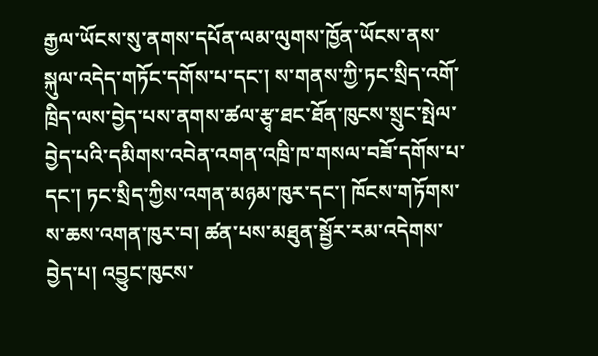རྒྱལ་ཡོངས་སུ་ནགས་དཔོན་ལམ་ལུགས་ཁྱོན་ཡོངས་ནས་སྐུལ་འདེད་གཏོང་དགོས་པ་དང་། ས་གནས་ཀྱི་ཏང་སྲིད་འགོ་ཁྲིད་ལས་བྱེད་པས་ནགས་ཚལ་རྩྭ་ཐང་ཐོན་ཁུངས་སྲུང་སྤེལ་བྱེད་པའི་དམིགས་འབེན་འགན་འཁྲི་ཁ་གསལ་བཟོ་དགོས་པ་དང་། ཏང་སྲིད་ཀྱིས་འགན་མཉམ་ཁུར་དང་། ཁོངས་གཏོགས་ས་ཆས་འགན་ཁུར་བ། ཚན་པས་མཐུན་སྦྱོར་རམ་འདེགས་བྱེད་པ། འབྱུང་ཁུངས་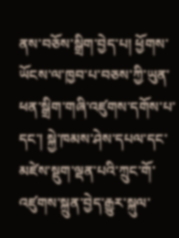ནས་བཅོས་སྒྲིག་བྱེད་པ། ཕྱོགས་ཡོངས་ལ་ཁྱབ་པ་བཅས་ཀྱི་ཡུན་ཕན་སྒྲིག་གཞི་འཛུགས་དགོས་པ་དང་། སྐྱེ་ཁམས་ཤེས་དཔལ་དང་མཛེས་སྡུག་ལྡན་པའི་ཀྲུང་གོ་འཛུགས་སྐྲུན་བྱེད་རྒྱུར་སྐུལ་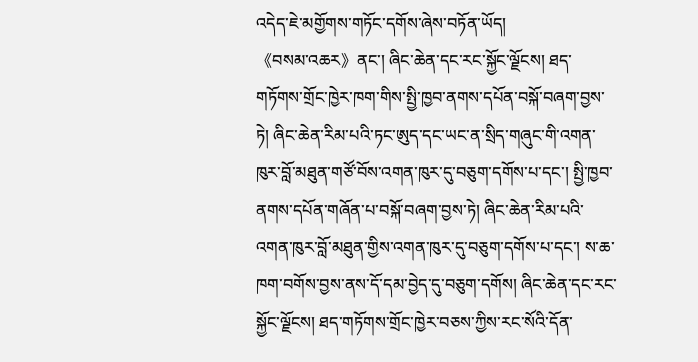འདེད་ཇེ་མགྱོགས་གཏོང་དགོས་ཞེས་བཏོན་ཡོད།
《བསམ་འཆར》ནང་། ཞིང་ཆེན་དང་རང་སྐྱོང་ལྗོངས། ཐད་གཏོགས་གྲོང་ཁྱེར་ཁག་གིས་སྤྱི་ཁྱབ་ནགས་དཔོན་བསྐོ་བཞག་བྱས་ཏེ། ཞིང་ཆེན་རིམ་པའི་ཏང་ཨུད་དང་ཡང་ན་སྲིད་གཞུང་གི་འགན་ཁུར་བློ་མཐུན་གཙོ་བོས་འགན་ཁུར་དུ་བཅུག་དགོས་པ་དང་། སྤྱི་ཁྱབ་ནགས་དཔོན་གཞོན་པ་བསྐོ་བཞག་བྱས་ཏེ། ཞིང་ཆེན་རིམ་པའི་འགན་ཁུར་བློ་མཐུན་གྱིས་འགན་ཁུར་དུ་བཅུག་དགོས་པ་དང་། ས་ཆ་ཁག་བགོས་བྱས་ནས་དོ་དམ་བྱེད་དུ་བཅུག་དགོས། ཞིང་ཆེན་དང་རང་སྐྱོང་ལྗོངས། ཐད་གཏོགས་གྲོང་ཁྱེར་བཅས་ཀྱིས་རང་སོའི་དོན་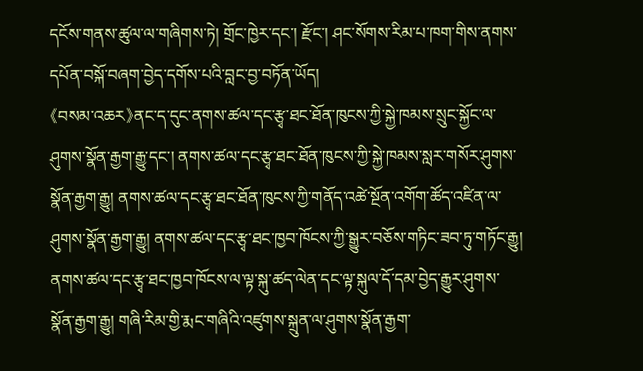དངོས་གནས་ཚུལ་ལ་གཞིགས་ཏེ། གྲོང་ཁྱེར་དང་། རྫོང་། ཤང་སོགས་རིམ་པ་ཁག་གིས་ནགས་དཔོན་བསྐོ་བཞག་བྱེད་དགོས་པའི་བླང་བྱ་བཏོན་ཡོད།
《བསམ་འཆར》ནང་ད་དུང་ནགས་ཚལ་དང་རྩྭ་ཐང་ཐོན་ཁུངས་ཀྱི་སྐྱེ་ཁམས་སྲུང་སྐྱོང་ལ་ཤུགས་སྣོན་རྒྱག་རྒྱུ་དང་། ནགས་ཚལ་དང་རྩྭ་ཐང་ཐོན་ཁུངས་ཀྱི་སྐྱེ་ཁམས་སླར་གསོར་ཤུགས་སྣོན་རྒྱག་རྒྱུ། ནགས་ཚལ་དང་རྩྭ་ཐང་ཐོན་ཁུངས་ཀྱི་གནོད་འཚེ་སྔོན་འགོག་ཚོད་འཛིན་ལ་ཤུགས་སྣོན་རྒྱག་རྒྱུ། ནགས་ཚལ་དང་རྩྭ་ཐང་ཁྱབ་ཁོངས་ཀྱི་སྒྱུར་བཅོས་གཏིང་ཟབ་ཏུ་གཏོང་རྒྱུ། ནགས་ཚལ་དང་རྩྭ་ཐང་ཁྱབ་ཁོངས་ལ་ལྟ་སྐུ་ཚད་ལེན་དང་ལྟ་སྐུལ་དོ་དམ་བྱེད་རྒྱུར་ཤུགས་སྣོན་རྒྱག་རྒྱུ། གཞི་རིམ་གྱི་རྨང་གཞིའི་འཛུགས་སྐྲུན་ལ་ཤུགས་སྣོན་རྒྱག་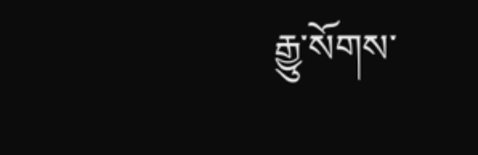རྒྱུ་སོགས་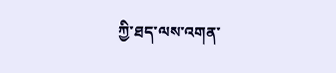ཀྱི་ཐད་ལས་འགན་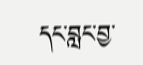དང་བླང་བྱ་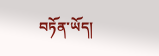བཏོན་ཡོད།